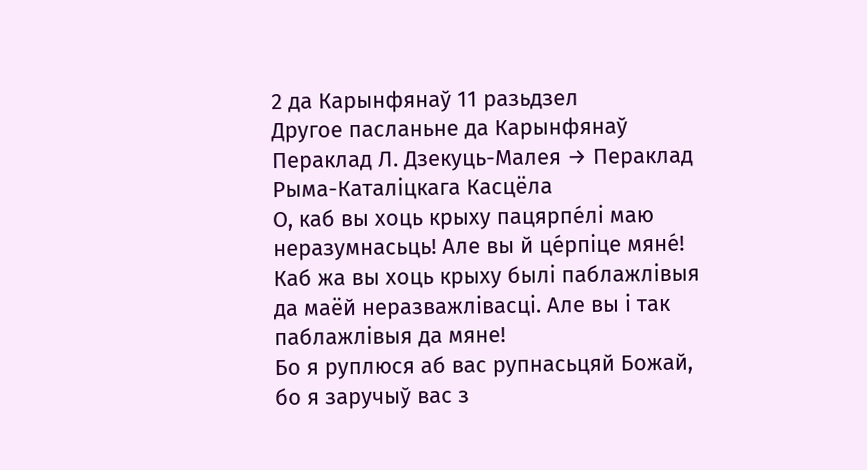2 да Карынфянаў 11 разьдзел
Другое пасланьне да Карынфянаў
Пераклад Л. Дзекуць-Малея → Пераклад Рыма-Каталіцкага Касцёла
О, каб вы хоць крыху пацярпе́лі маю неразумнасьць! Але вы й це́рпіце мяне́!
Каб жа вы хоць крыху былі паблажлівыя да маёй неразважлівасці. Але вы і так паблажлівыя да мяне!
Бо я руплюся аб вас рупнасьцяй Божай, бо я заручыў вас з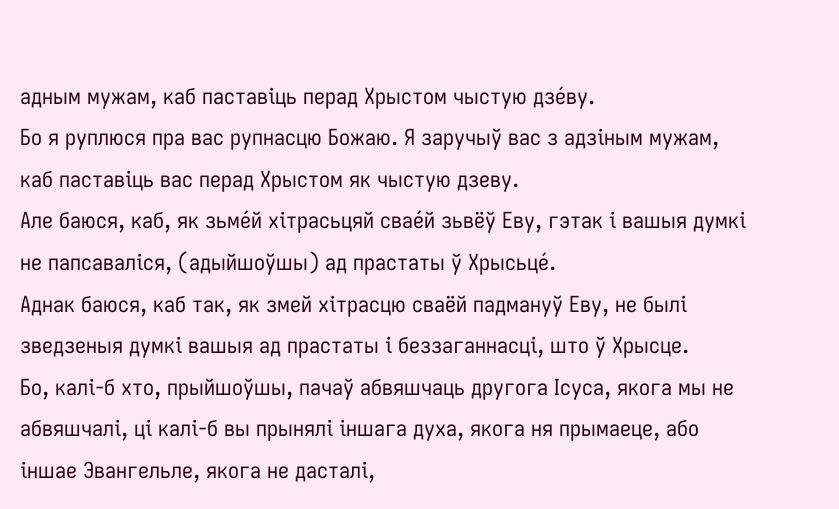адным мужам, каб паставіць перад Хрыстом чыстую дзе́ву.
Бо я руплюся пра вас рупнасцю Божаю. Я заручыў вас з адзіным мужам, каб паставіць вас перад Хрыстом як чыстую дзеву.
Але баюся, каб, як зьме́й хітрасьцяй свае́й зьвёў Еву, гэтак і вашыя думкі не папсаваліся, (адыйшоўшы) ад прастаты ў Хрысьце́.
Аднак баюся, каб так, як змей хітрасцю сваёй падмануў Еву, не былі зведзеныя думкі вашыя ад прастаты і беззаганнасці, што ў Хрысце.
Бо, калі-б хто, прыйшоўшы, пачаў абвяшчаць другога Ісуса, якога мы не абвяшчалі, ці калі-б вы прынялі іншага духа, якога ня прымаеце, або іншае Эвангельле, якога не дасталі,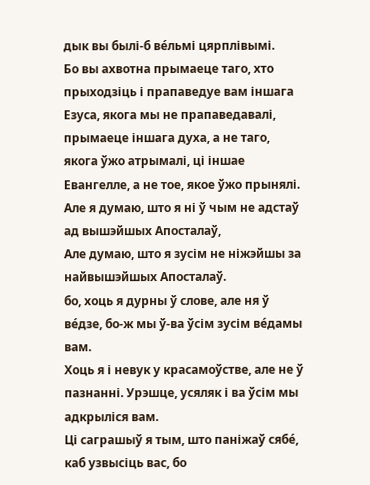дык вы былі-б ве́льмі цярплівымі.
Бо вы ахвотна прымаеце таго, хто прыходзіць і прапаведуе вам іншага Езуса, якога мы не прапаведавалі, прымаеце іншага духа, а не таго, якога ўжо атрымалі, ці іншае Евангелле, а не тое, якое ўжо прынялі.
Але я думаю, што я ні ў чым не адстаў ад вышэйшых Апосталаў,
Але думаю, што я зусім не ніжэйшы за найвышэйшых Апосталаў.
бо, хоць я дурны ў слове, але ня ў ве́дзе, бо-ж мы ў-ва ўсім зусім ве́дамы вам.
Хоць я і невук у красамоўстве, але не ў пазнанні. Урэшце, усяляк і ва ўсім мы адкрыліся вам.
Ці саграшыў я тым, што паніжаў сябе́, каб узвысіць вас, бо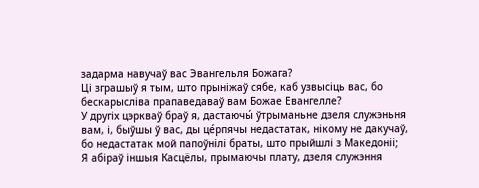задарма навучаў вас Эвангельля Божага?
Ці зграшыў я тым, што прыніжаў сябе, каб узвысіць вас, бо бескарысліва прапаведаваў вам Божае Евангелле?
У другіх цэркваў браў я, дастаючы́ ўтрыманьне дзеля служэньня вам, і, быўшы ў вас, ды це́рпячы недастатак, нікому не дакучаў, бо недастатак мой папоўнілі браты, што прыйшлі з Македоніі;
Я абіраў іншыя Касцёлы, прымаючы плату, дзеля служэння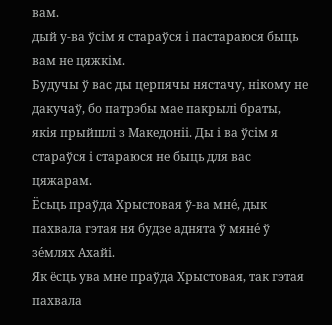вам.
дый у-ва ўсім я стараўся і пастараюся быць вам не цяжкім.
Будучы ў вас ды церпячы нястачу, нікому не дакучаў, бо патрэбы мае пакрылі браты, якія прыйшлі з Македоніі. Ды і ва ўсім я стараўся і стараюся не быць для вас цяжарам.
Ёсьць праўда Хрыстовая ў-ва мне́, дык пахвала гэтая ня будзе аднята ў мяне́ ў зе́млях Ахайі.
Як ёсць ува мне праўда Хрыстовая, так гэтая пахвала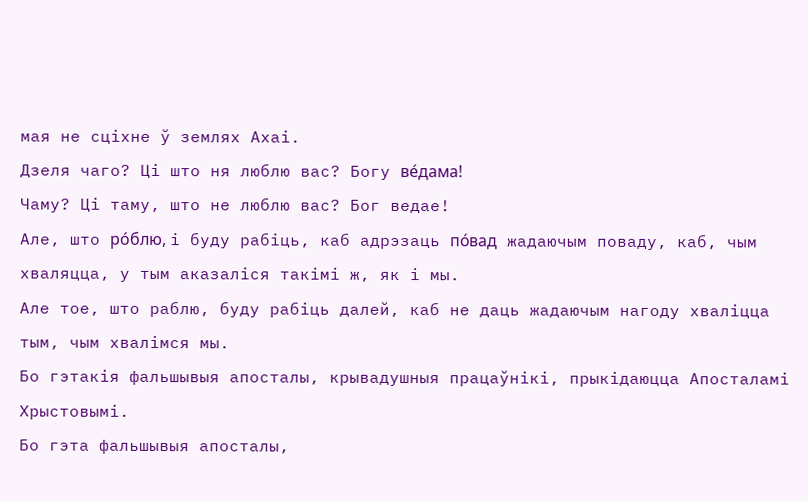мая не сціхне ў землях Ахаі.
Дзеля чаго? Ці што ня люблю вас? Богу ве́дама!
Чаму? Ці таму, што не люблю вас? Бог ведае!
Але, што ро́блю, і буду рабіць, каб адрэзаць по́вад жадаючым поваду, каб, чым хваляцца, у тым аказаліся такімі ж, як і мы.
Але тое, што раблю, буду рабіць далей, каб не даць жадаючым нагоду хваліцца тым, чым хвалімся мы.
Бо гэтакія фальшывыя апосталы, крывадушныя працаўнікі, прыкідаюцца Апосталамі Хрыстовымі.
Бо гэта фальшывыя апосталы,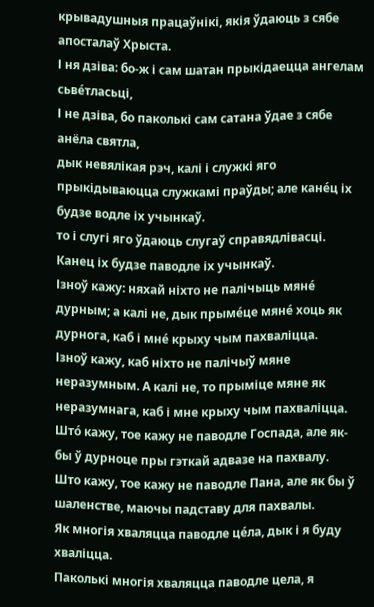крывадушныя працаўнікі, якія ўдаюць з сябе апосталаў Хрыста.
І ня дзіва: бо-ж і сам шатан прыкідаецца ангелам сьве́тласьці,
І не дзіва, бо паколькі сам сатана ўдае з сябе анёла святла,
дык невялікая рэч, калі і служкі яго прыкідываюцца служкамі праўды; але кане́ц іх будзе водле іх учынкаў.
то і слугі яго ўдаюць слугаў справядлівасці. Канец іх будзе паводле іх учынкаў.
Ізноў кажу: няхай ніхто не палічыць мяне́ дурным; а калі не, дык прыме́це мяне́ хоць як дурнога, каб і мне́ крыху чым пахваліцца.
Ізноў кажу, каб ніхто не палічыў мяне неразумным. А калі не, то прыміце мяне як неразумнага, каб і мне крыху чым пахваліцца.
Што́ кажу, тое кажу не паводле Госпада, але як-бы ў дурноце пры гэткай адвазе на пахвалу.
Што кажу, тое кажу не паводле Пана, але як бы ў шаленстве, маючы падставу для пахвалы.
Як многія хваляцца паводле це́ла, дык і я буду хваліцца.
Паколькі многія хваляцца паводле цела, я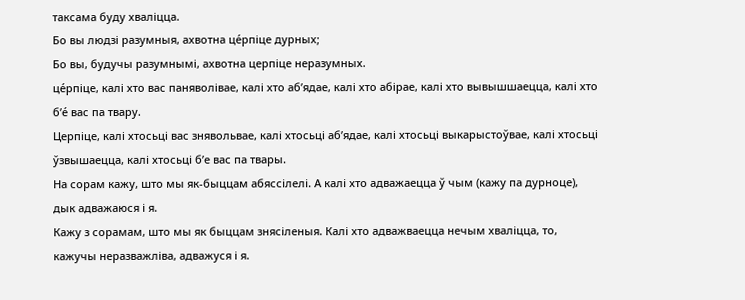таксама буду хваліцца.
Бо вы людзі разумныя, ахвотна це́рпіце дурных;
Бо вы, будучы разумнымі, ахвотна церпіце неразумных.
це́рпіце, калі хто вас паняволівае, калі хто аб’ядае, калі хто абірае, калі хто вывышшаецца, калі хто б’е́ вас па твару.
Церпіце, калі хтосьці вас знявольвае, калі хтосьці аб’ядае, калі хтосьці выкарыстоўвае, калі хтосьці ўзвышаецца, калі хтосьці б’е вас па твары.
На сорам кажу, што мы як-быццам абяссілелі. А калі хто адважаецца ў чым (кажу па дурноце), дык адважаюся і я.
Кажу з сорамам, што мы як быццам знясіленыя. Калі хто адважваецца нечым хваліцца, то, кажучы неразважліва, адважуся і я.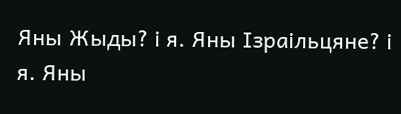Яны Жыды? і я. Яны Ізраільцяне? і я. Яны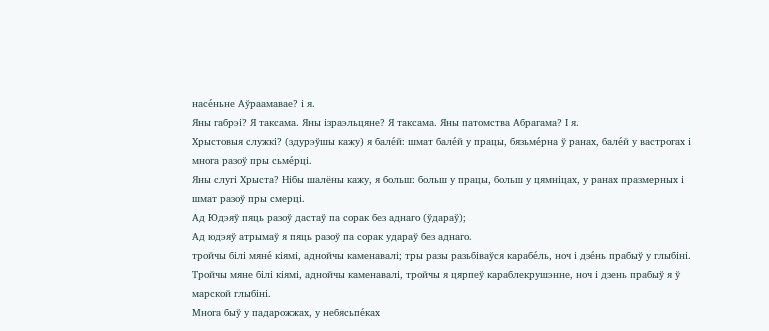насе́ньне Аўраамавае? і я.
Яны габрэі? Я таксама. Яны ізраэльцяне? Я таксама. Яны патомства Абрагама? І я.
Хрыстовыя служкі? (здурэўшы кажу) я бале́й: шмат бале́й у працы, бязьме́рна ў ранах, бале́й у вастрогах і многа разоў пры сьме́рці.
Яны слугі Хрыста? Нібы шалёны кажу, я больш: больш у працы, больш у цямніцах, у ранах празмерных і шмат разоў пры смерці.
Ад Юдэяў пяць разоў дастаў па сорак без аднаго (ўдараў);
Ад юдэяў атрымаў я пяць разоў па сорак удараў без аднаго.
тройчы білі мяне́ кіямі, аднойчы каменавалі; тры разы разьбіваўся карабе́ль, ноч і дзе́нь прабыў у глыбіні.
Тройчы мяне білі кіямі, аднойчы каменавалі, тройчы я цярпеў караблекрушэнне, ноч і дзень прабыў я ў марской глыбіні.
Многа быў у падарожжах, у небясьпе́ках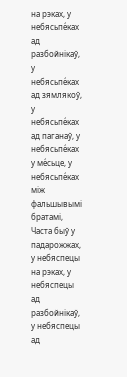на рэках, у небясьпе́ках ад разбойнікаў, у небясьпе́ках ад зямлякоў, у небясьпе́ках ад паганаў, у небясьпе́ках у ме́сьце, у небясьпе́ках між фальшывымі братамі,
Часта быў у падарожжах, у небяспецы на рэках, у небяспецы ад разбойнікаў, у небяспецы ад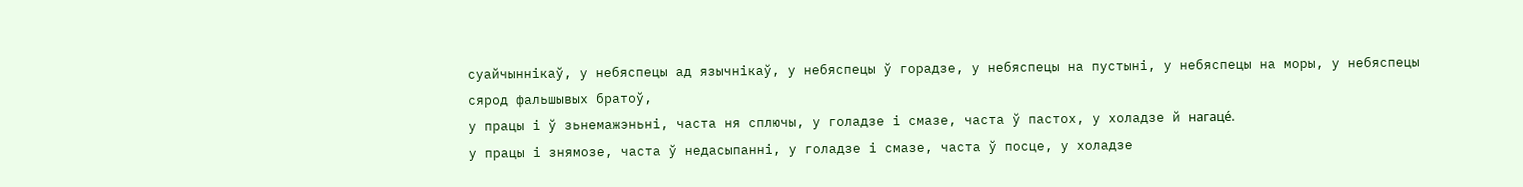суайчыннікаў, у небяспецы ад язычнікаў, у небяспецы ў горадзе, у небяспецы на пустыні, у небяспецы на моры, у небяспецы сярод фальшывых братоў,
у працы і ў зьнемажэньні, часта ня сплючы, у голадзе і смазе, часта ў пастох, у холадзе й нагаце́.
у працы і знямозе, часта ў недасыпанні, у голадзе і смазе, часта ў посце, у холадзе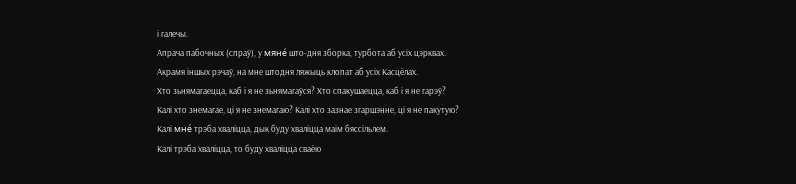і галечы.
Апрача пабочных (спраў), у мяне́ што-дня зборка, турбота аб усіх цэрквах.
Акрамя іншых рэчаў, на мне штодня ляжыць клопат аб усіх Касцёлах.
Хто зьнямагаецца, каб і я не зьнямагаўся? Хто спакушаецца, каб і я не гарэў?
Калі хто знемагае, ці я не знемагаю? Калі хто зазнае згаршэнне, ці я не пакутую?
Калі мне́ трэба хваліцца, дык буду хваліцца маім бяссільлем.
Калі трэба хваліцца, то буду хваліцца сваёю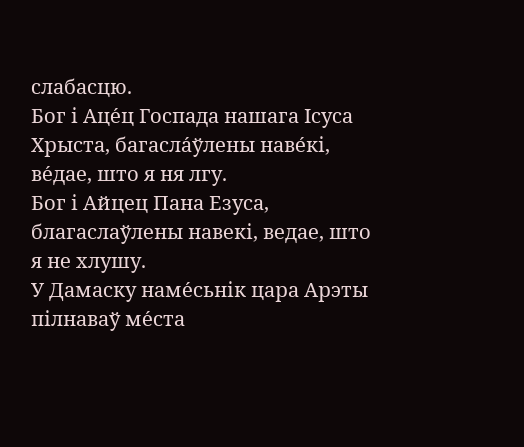слабасцю.
Бог і Аце́ц Госпада нашага Ісуса Хрыста, багасла́ўлены наве́кі, ве́дае, што я ня лгу.
Бог і Айцец Пана Езуса, благаслаўлены навекі, ведае, што я не хлушу.
У Дамаску наме́сьнік цара Арэты пілнаваў ме́ста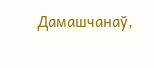Дамашчанаў,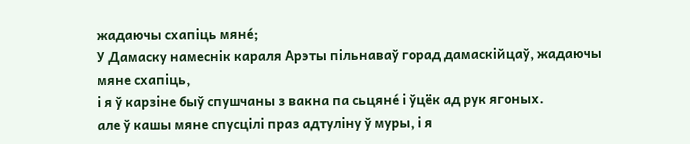жадаючы схапіць мяне́;
У Дамаску намеснік караля Арэты пільнаваў горад дамаскійцаў, жадаючы мяне схапіць,
і я ў карзіне быў спушчаны з вакна па сьцяне́ і ўцёк ад рук ягоных.
але ў кашы мяне спусцілі праз адтуліну ў муры, і я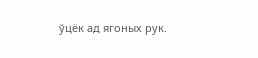ўцёк ад ягоных рук.